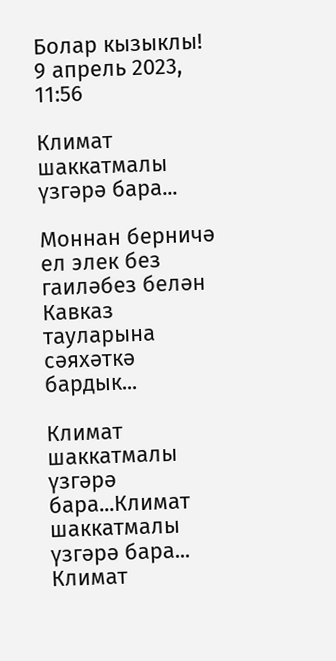Болар кызыклы!
9 апрель 2023, 11:56

Климат шаккатмалы үзгәрә бара...

Моннан берничә ел элек без гаиләбез белән Кавказ тауларына сәяхәткә бардык...

Климат шаккатмалы үзгәрә бара...Климат шаккатмалы үзгәрә бара...
Климат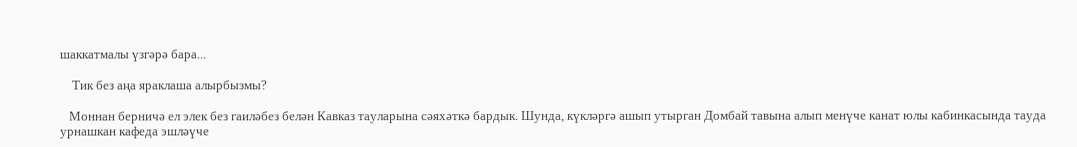шаккатмалы үзгәрә бара...

    Тик без аңа яраклаша алырбызмы?

   Моннан берничә ел элек без гаиләбез белән Кавказ тауларына сәяхәткә бардык. Шунда, күкләргә ашып утырган Домбай тавына алып менүче канат юлы кабинкасында тауда урнашкан кафеда эшләүче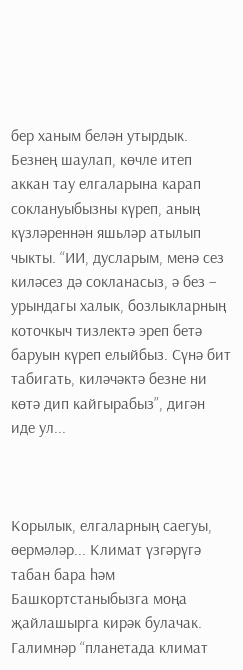бер ханым белән утырдык. Безнең шаулап, көчле итеп аккан тау елгаларына карап соклануыбызны күреп, аның күзләреннән яшьләр атылып чыкты. “ИИ, дусларым, менә сез киләсез дә сокланасыз, ә без – урындагы халык, бозлыкларның коточкыч тизлектә эреп бетә баруын күреп елыйбыз. Сүнә бит табигать, киләчәктә безне ни көтә дип кайгырабыз”, дигән иде ул...



Корылык, елгаларның саегуы, өермәләр... Климат үзгәрүгә табан бара һәм Башкортстаныбызга моңа җайлашырга кирәк булачак.      Галимнәр “планетада климат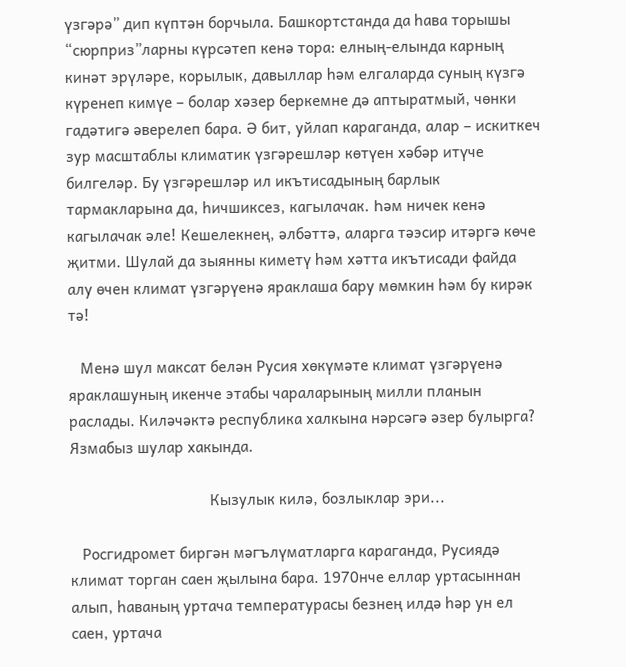үзгәрә” дип күптән борчыла. Башкортстанда да һава торышы “сюрприз”ларны күрсәтеп кенә тора: елның-елында карның кинәт эрүләре, корылык, давыллар һәм елгаларда суның күзгә күренеп кимүе – болар хәзер беркемне дә аптыратмый, чөнки гадәтигә әверелеп бара. Ә бит, уйлап караганда, алар – искиткеч зур масштаблы климатик үзгәрешләр көтүен хәбәр итүче билгеләр. Бу үзгәрешләр ил икътисадының барлык тармакларына да, һичшиксез, кагылачак. Һәм ничек кенә кагылачак әле! Кешелекнең, әлбәттә, аларга тәэсир итәргә көче җитми. Шулай да зыянны киметү һәм хәтта икътисади файда алу өчен климат үзгәрүенә яраклаша бару мөмкин һәм бу кирәк тә!

   Менә шул максат белән Русия хөкүмәте климат үзгәрүенә яраклашуның икенче этабы чараларының милли планын раслады. Киләчәктә республика халкына нәрсәгә әзер булырга? Язмабыз шулар хакында.

                                   Кызулык килә, бозлыклар эри...

   Росгидромет биргән мәгълүматларга караганда, Русиядә климат торган саен җылына бара. 1970нче еллар уртасыннан алып, һаваның уртача температурасы безнең илдә һәр ун ел саен, уртача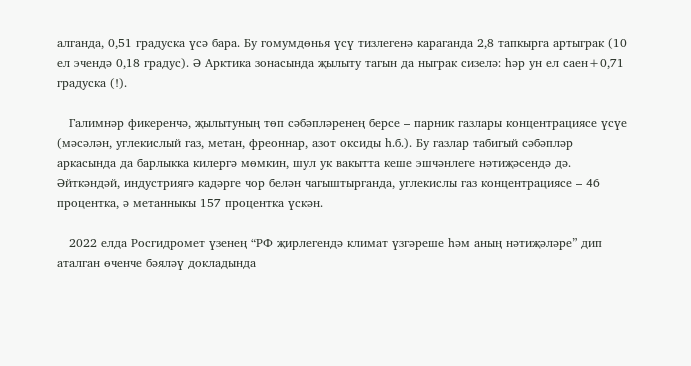алганда, 0,51 градуска үсә бара. Бу гомумдөнья үсү тизлегенә караганда 2,8 тапкырга артыграк (10 ел эчендә 0,18 градус). Ә Арктика зонасында җылыту тагын да ныграк сизелә: һәр ун ел саен+0,71 градуска (!).

   Галимнәр фикеренчә, җылытуның төп сәбәпләренең берсе – парник газлары концентрациясе үсүе (мәсәлән, углекислый газ, метан, фреоннар, азот оксиды һ.б.). Бу газлар табигый сәбәпләр аркасында да барлыкка килергә мөмкин, шул ук вакытта кеше эшчәнлеге нәтиҗәсендә дә. Әйткәндәй, индустриягә кадәрге чор белән чагыштырганда, углекислы газ концентрациясе – 46 процентка, ә метанныкы 157 процентка үскән.

   2022 елда Росгидромет үзенең “РФ җирлегендә климат үзгәреше һәм аның нәтиҗәләре” дип аталган өченче бәяләү докладында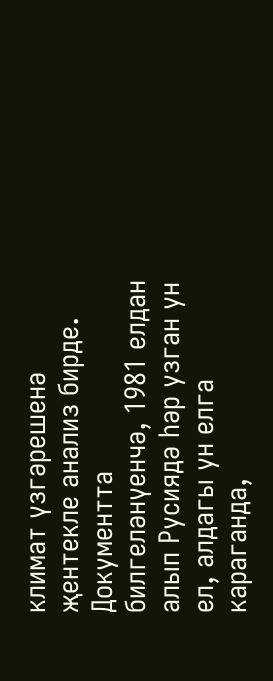климат үзгәрешенә җентекле анализ бирде. Документта билгеләнүенчә, 1981 елдан алып Русиядә һәр узган ун ел, алдагы ун елга караганда,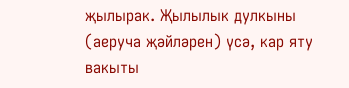җылырак. Җылылык дулкыны (аеруча җәйләрен) үсә, кар яту вакыты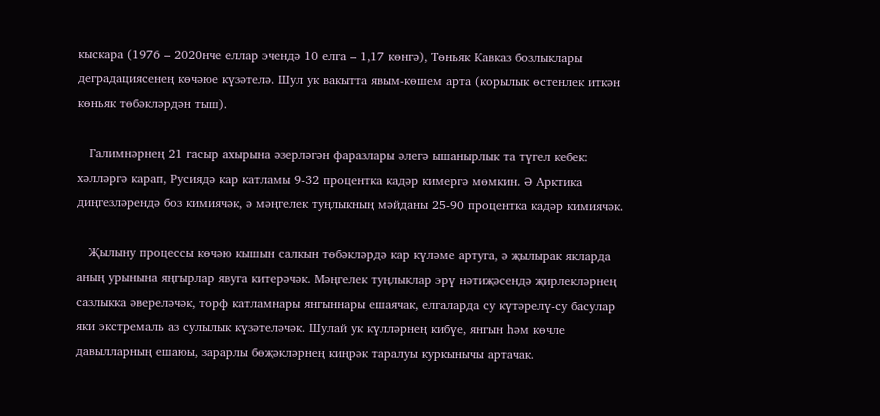кыскара (1976 – 2020нче еллар эчендә 10 елга – 1,17 көнгә), Төньяк Кавказ бозлыклары деградациясенең көчәюе күзәтелә. Шул ук вакытта явым-көшем арта (корылык өстенлек иткән көньяк төбәкләрдән тыш).

   Галимнәрнең 21 гасыр ахырына әзерләгән фаразлары әлегә ышанырлык та түгел кебек: хәлләргә карап, Русиядә кар катламы 9-32 процентка кадәр кимергә мөмкин. Ә Арктика диңгезләрендә боз кимиячәк, ә мәңгелек туңлыкның мәйданы 25-90 процентка кадәр кимиячәк.

   Җылыну процессы көчәю кышын салкын төбәкләрдә кар күләме артуга, ә җылырак якларда аның урынына яңгырлар явуга китерәчәк. Мәңгелек туңлыклар эрү нәтиҗәсендә җирлекләрнең сазлыкка әвереләчәк, торф катламнары янгыннары ешаячак, елгаларда су күтәрелү-су басулар яки экстремаль аз сулылык күзәтеләчәк. Шулай ук күлләрнең кибүе, янгын һәм көчле давылларның ешаюы, зарарлы бөҗәкләрнең киңрәк таралуы куркынычы артачак.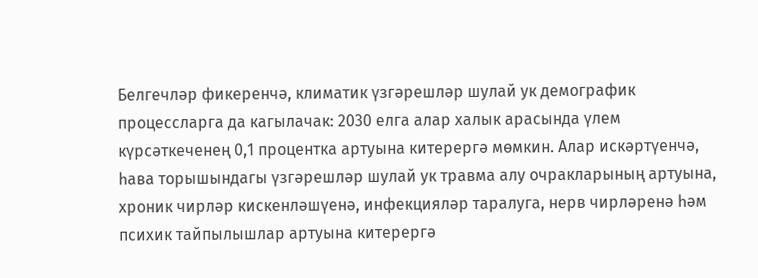Белгечләр фикеренчә, климатик үзгәрешләр шулай ук демографик процессларга да кагылачак: 2030 елга алар халык арасында үлем күрсәткеченең 0,1 процентка артуына китерергә мөмкин. Алар искәртүенчә, һава торышындагы үзгәрешләр шулай ук травма алу очракларының артуына, хроник чирләр кискенләшүенә, инфекцияләр таралуга, нерв чирләренә һәм психик тайпылышлар артуына китерергә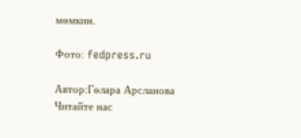мөмкин.

Фото: fedpress.ru

Автор:Гөлара Арсланова
Читайте нас